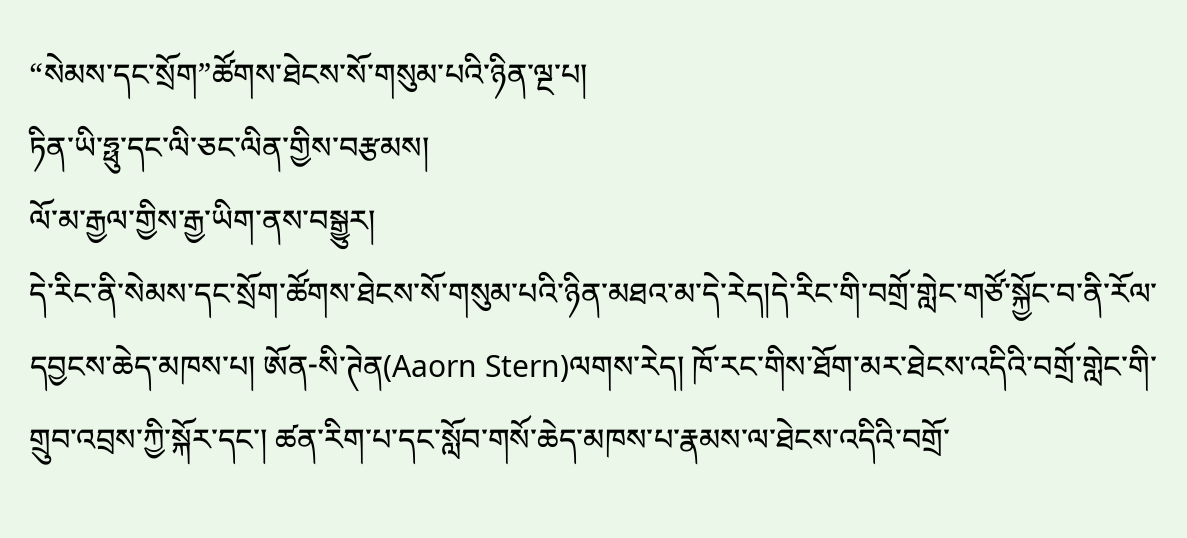“སེམས་དང་སྲོག”ཚོགས་ཐེངས་སོ་གསུམ་པའི་ཉིན་ལྔ་པ།
ཏིན་ཡི་ཧྥུ་དང་ལི་ཅང་ལིན་གྱིས་བརྩམས།
ལོ་མ་རྒྱལ་གྱིས་རྒྱ་ཡིག་ནས་བསྒྱུར།
དེ་རིང་ནི་སེམས་དང་སྲོག་ཚོགས་ཐེངས་སོ་གསུམ་པའི་ཉིན་མཐའ་མ་དེ་རེད།དེ་རིང་གི་བགྲོ་གླེང་གཙོ་སྐྱོང་བ་ནི་རོལ་དབྱངས་ཆེད་མཁས་པ། ཨོན-སི་ཊེན(Aaorn Stern)ལགས་རེད། ཁོ་རང་གིས་ཐོག་མར་ཐེངས་འདིའི་བགྲོ་གླེང་གི་གྲུབ་འབྲས་ཀྱི་སྐོར་དང་། ཚན་རིག་པ་དང་སློབ་གསོ་ཆེད་མཁས་པ་རྣམས་ལ་ཐེངས་འདིའི་བགྲོ་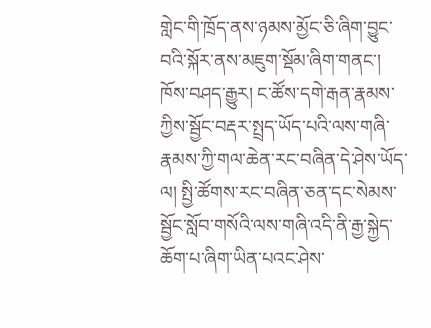གླེང་གི་ཁྲོད་ནས་ཉམས་མྱོང་ཅི་ཞིག་བྱུང་བའི་སྐོར་ནས་མཇུག་སྡོམ་ཞིག་གནང་། ཁོས་བཤད་རྒྱུར། ང་ཚོས་དགེ་རྒན་རྣམས་ཀྱིས་སྦྱོང་བརྡར་སྤྲད་ཡོད་པའི་ལས་གཞི་རྣམས་ཀྱི་གལ་ཆེན་རང་བཞིན་དེ་ཤེས་ཡོད་ལ། སྤྱི་ཚོགས་རང་བཞིན་ཅན་དང་སེམས་སྦྱོང་སློབ་གསོའི་ལས་གཞི་འདི་ནི་རྒྱ་སྐྱེད་ཆོག་པ་ཞིག་ཡིན་པའང་ཤེས་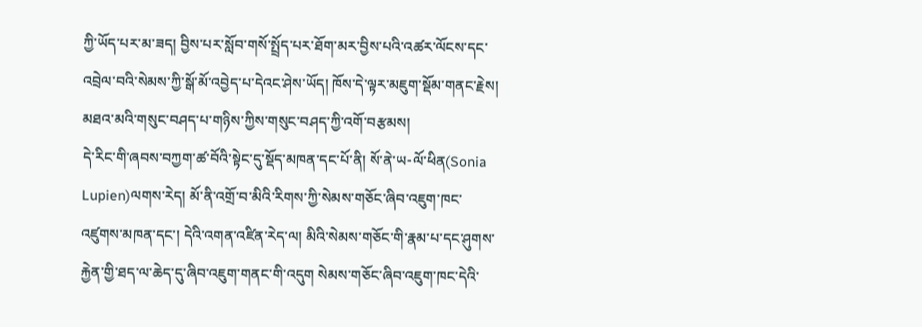ཀྱི་ཡོད་པར་མ་ཟད། བྱིས་པར་སློབ་གསོ་སྤྲོད་པར་ཐོག་མར་བྱིས་པའི་འཚར་ལོངས་དང་འབྲེལ་བའི་སེམས་ཀྱི་སྒོ་མོ་འབྱེད་པ་དེའང་ཤེས་ཡོད། ཁོས་དེ་ལྟར་མཇུག་སྡོམ་གནང་རྗེས། མཐའ་མའི་གསུང་བཤད་པ་གཉིས་ཀྱིས་གསུང་བཤད་ཀྱི་འགོ་བརྩམས།
དེ་རིང་གི་ཞབས་བཀྱག་ཚ་བོའི་སྟེང་དུ་སྡོད་མཁན་དང་པོ་ནི། སོ་ནེ་ཡ-ལོ་ཕིན(Sonia Lupien)ལགས་རེད། མོ་ནི་འགྲོ་བ་མིའི་རིགས་ཀྱི་སེམས་གཅོང་ཞིབ་འཇུག་ཁང་འཛུགས་མཁན་དང་། དེའི་འགན་འཛིན་རེད་ལ། མིའི་སེམས་གཅོང་གི་རྣམ་པ་དང་ཤུགས་རྐྱེན་གྱི་ཐད་ལ་ཆེད་དུ་ཞིབ་འཇུག་གནང་གི་འདུག སེམས་གཅོང་ཞིབ་འཇུག་ཁང་དེའི་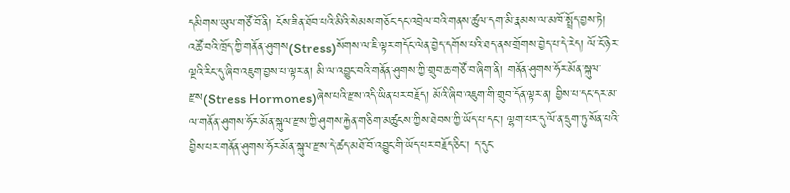དམིགས་ཡུལ་གཙོ་བོ་ནི། ངོས་ཟིན་ཐོབ་པའི་མིའི་སེམས་གཅོང་དང་འབྲེལ་བའི་གནས་ཚུལ་དག་མི་རྣམས་ལ་མཁོ་སྤྲོད་བྱས་ཏེ། འཚོ་བའི་ཁྲོད་ཀྱི་གནོན་ཤུགས(Stress)སོགས་ལ་ཇི་ལྟར་གདོང་ལེན་བྱེད་དགོས་པའི་ཐད་ནས་གྲོགས་བྱེད་པ་དེ་རེད། ལོ་ངོ་ཉེར་ལྔའི་རིང་དུ་ཞིབ་འཇུག་བྱས་པ་ལྟར་ན། མི་ལ་འབྱུང་བའི་གནོན་ཤུགས་ཀྱི་གྲུབ་ཆ་གཙོ་བ་ཞིག་ནི། གནོན་ཤུགས་ཧོར་མོན་སྐུལ་རྫས(Stress Hormones)ཞེས་པའི་རྫས་འདི་ཡིན་པར་བརྗོད། མོའི་ཞིབ་འཇུག་གི་གྲུབ་དོན་ལྟར་ན། བྱིས་པ་དང་དར་མ་ལ་གནོན་ཤུགས་ཧོར་མོན་སྐུལ་རྫས་ཀྱི་ཤུགས་རྐྱེན་གཅིག་མཚུངས་ཀྱིས་ཐེབས་ཀྱི་ཡོད་པ་དང་། ལྷག་པར་དུ་ལོ་ན་དྲུག་ཏུ་སོན་པའི་བྱིས་པར་གནོན་ཤུགས་ཧོར་མོན་སྐུལ་རྫས་དེ་ཚད་མཐོ་བོ་འབྱུང་གི་ཡོད་པར་བརྗོད་ཅིང་། ད་དུང་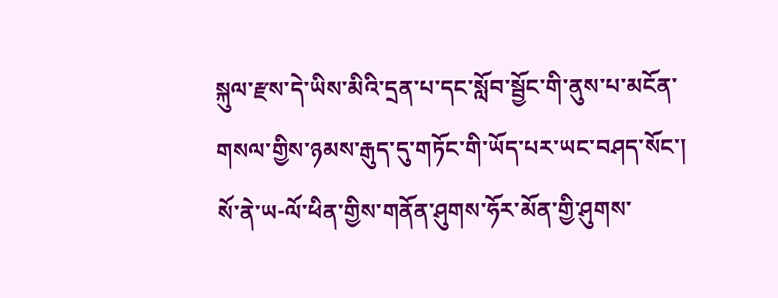སྐུལ་རྫས་དེ་ཡིས་མིའི་དྲན་པ་དང་སློབ་སྦྱོང་གི་ནུས་པ་མངོན་གསལ་གྱིས་ཉམས་རྒུད་དུ་གཏོང་གི་ཡོད་པར་ཡང་བཤད་སོང་།
སོ་ནེ་ཡ-ལོ་ཕིན་གྱིས་གནོན་ཤུགས་ཧོར་མོན་གྱི་ཤུགས་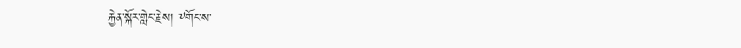རྐྱེན་སྐོར་གླེང་རྗེས། ༸གོང་ས་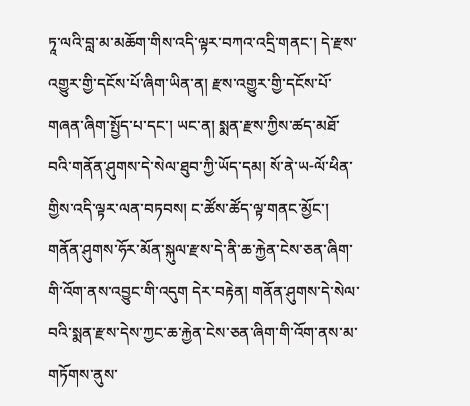ཏཱ་ལའི་བླ་མ་མཆོག་གིས་འདི་ལྟར་བཀའ་འདྲི་གནང་། དེ་རྫས་འགྱུར་གྱི་དངོས་པོ་ཞིག་ཡིན་ན། རྫས་འགྱུར་གྱི་དངོས་པོ་གཞན་ཞིག་སྤྱོད་པ་དང་། ཡང་ན། སྨན་རྫས་ཀྱིས་ཚད་མཐོ་བའི་གནོན་ཤུགས་དེ་སེལ་ཐུབ་ཀྱི་ཡོད་དམ། སོ་ནེ་ཡ-ལོ་ཕིན་གྱིས་འདི་ལྟར་ལན་བཏབས། ང་ཚོས་ཚོད་ལྟ་གནང་མྱོང་། གནོན་ཤུགས་ཧོར་མོན་སྐུལ་རྫས་དེ་ནི་ཆ་རྐྱེན་ངེས་ཅན་ཞིག་གི་འོག་ནས་འབྱུང་གི་འདུག དེར་བརྟེན། གནོན་ཤུགས་དེ་སེལ་བའི་སྨན་རྫས་དེས་ཀྱང་ཆ་རྐྱེན་ངེས་ཅན་ཞིག་གི་འོག་ནས་མ་གཏོགས་ནུས་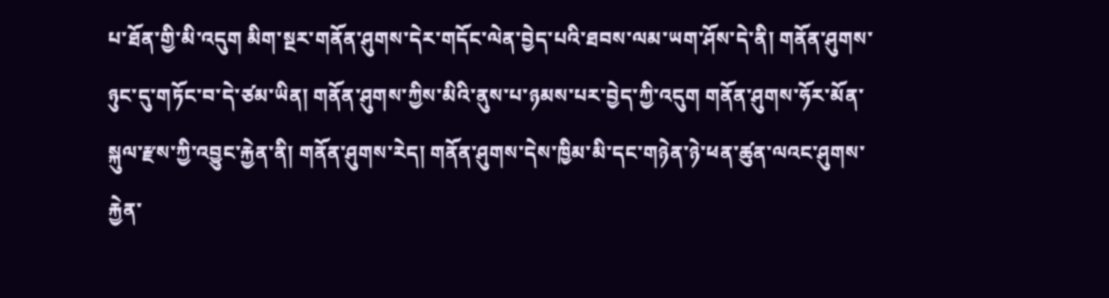པ་ཐོན་གྱི་མི་འདུག མིག་སྔར་གནོན་ཤུགས་དེར་གདོང་ལེན་བྱེད་པའི་ཐབས་ལམ་ཡག་ཤོས་དེ་ནི། གནོན་ཤུགས་ཉུང་དུ་གཏོང་བ་དེ་ཙམ་ཡིན། གནོན་ཤུགས་ཀྱིས་མིའི་ནུས་པ་ཉམས་པར་བྱེད་ཀྱི་འདུག གནོན་ཤུགས་ཧོར་མོན་སྐུལ་རྫས་ཀྱི་འབྱུང་རྐྱེན་ནི། གནོན་ཤུགས་རེད། གནོན་ཤུགས་དེས་ཁྱིམ་མི་དང་གཉེན་ཉེ་ཕན་ཚུན་ལའང་ཤུགས་རྐྱེན་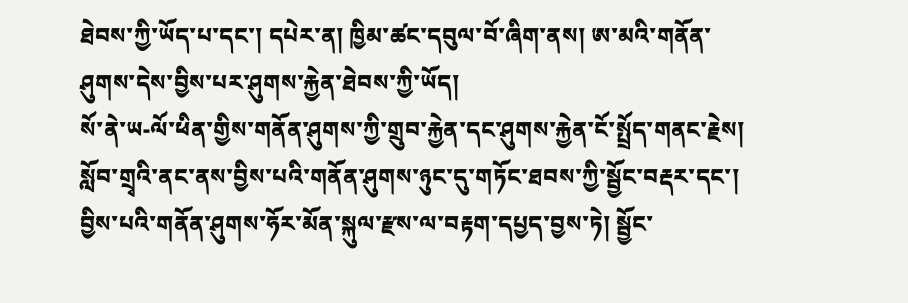ཐེབས་ཀྱི་ཡོད་པ་དང་། དཔེར་ན། ཁྱིམ་ཚང་དབུལ་བོ་ཞིག་ནས། ཨ་མའི་གནོན་ཤུགས་དེས་བྱིས་པར་ཤུགས་རྐྱེན་ཐེབས་ཀྱི་ཡོད།
སོ་ནེ་ཡ-ལོ་ཕིན་གྱིས་གནོན་ཤུགས་ཀྱི་གྲུབ་རྐྱེན་དང་ཤུགས་རྐྱེན་ངོ་སྤྲོད་གནང་རྗེས། སློབ་གྲྭའི་ནང་ནས་བྱིས་པའི་གནོན་ཤུགས་ཉུང་དུ་གཏོང་ཐབས་ཀྱི་སྦྱོང་བརྡར་དང་། བྱིས་པའི་གནོན་ཤུགས་ཧོར་མོན་སྐུལ་རྫས་ལ་བརྟག་དཔྱད་བྱས་ཏེ། སྦྱོང་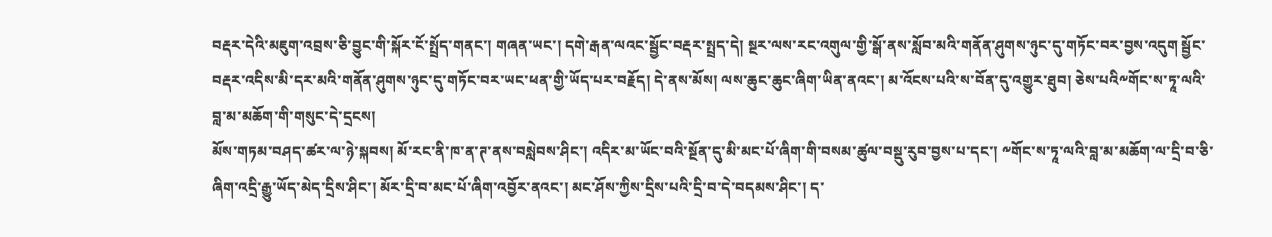བརྡར་དེའི་མཇུག་འབྲས་ཅི་བྱུང་གི་སྐོར་ངོ་སྤྲོད་གནང་། གཞན་ཡང་། དགེ་རྒན་ལའང་སྦྱོང་བརྡར་སྤྲད་དེ། སྔར་ལས་རང་འགུལ་གྱི་སྒོ་ནས་སློབ་མའི་གནོན་ཤུགས་ཉུང་དུ་གཏོང་བར་བྱས་འདུག སྦྱོང་བརྡར་འདིས་མི་དར་མའི་གནོན་ཤུགས་ཉུང་དུ་གཏོང་བར་ཡང་ཕན་གྱི་ཡོད་པར་བརྗོད། དེ་ནས་མོས། ལས་ཆུང་ཆུང་ཞིག་ཡིན་ནའང་། མ་འོངས་པའི་ས་བོན་དུ་འགྱུར་ཐུབ། ཅེས་པའི༸གོང་ས་ཏཱ་ལའི་བླ་མ་མཆོག་གི་གསུང་དེ་དྲངས།
མོས་གཏམ་བཤད་ཚར་ལ་ཉེ་སྐབས། མོ་རང་ནི་ཁ་ན་ཊ་ནས་བསླེབས་ཤིང་། འདིར་མ་ཡོང་བའི་སྔོན་དུ་མི་མང་པོ་ཞིག་གི་བསམ་ཚུལ་བསྡུ་རུབ་བྱས་པ་དང་། ༸གོང་ས་ཏཱ་ལའི་བླ་མ་མཆོག་ལ་དྲི་བ་ཅི་ཞིག་འདྲི་རྒྱུ་ཡོད་མེད་དྲིས་ཤིང་། མོར་དྲི་བ་མང་པོ་ཞིག་འབྱོར་ནའང་། མང་ཤོས་ཀྱིས་དྲིས་པའི་དྲི་བ་དེ་བདམས་ཤིང་། ད་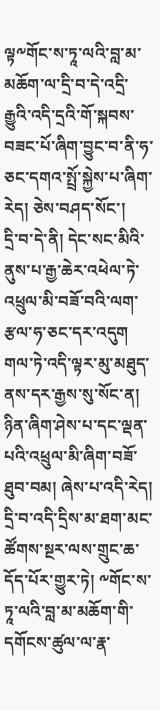ལྟ༸གོང་ས་ཏཱ་ལའི་བླ་མ་མཆོག་ལ་དྲི་བ་དེ་འདྲི་རྒྱུའི་འདི་དྲའི་གོ་སྐབས་བཟང་པོ་ཞིག་བྱུང་བ་ནི་ཧ་ཅང་དགའ་སྤྲོ་སྐྱེས་པ་ཞིག་རེད། ཅེས་བཤད་སོང་།
དྲི་བ་དེ་ནི། དེང་སང་མིའི་ནུས་པ་རྒྱ་ཆེར་འཕེལ་ཏེ་འཕྲུལ་མི་བཟོ་བའི་ལག་རྩལ་ཧ་ཅང་དར་འདུག གལ་ཏེ་འདི་ལྟར་མུ་མཐུད་ནས་དར་རྒྱས་སུ་སོང་ན། ཉིན་ཞིག་ཤེས་པ་དང་ལྡན་པའི་འཕྲུལ་མི་ཞིག་བཟོ་ཐུབ་བམ། ཞེས་པ་འདི་རེད། དྲི་བ་འདི་དྲིས་མ་ཐག་མང་ཚོགས་སྔར་ལས་གྲུང་ཆ་དོད་པོར་གྱུར་ཏེ། ༸གོང་ས་ཏཱ་ལའི་བླ་མ་མཆོག་གི་དགོངས་ཚུལ་ལ་རྣ་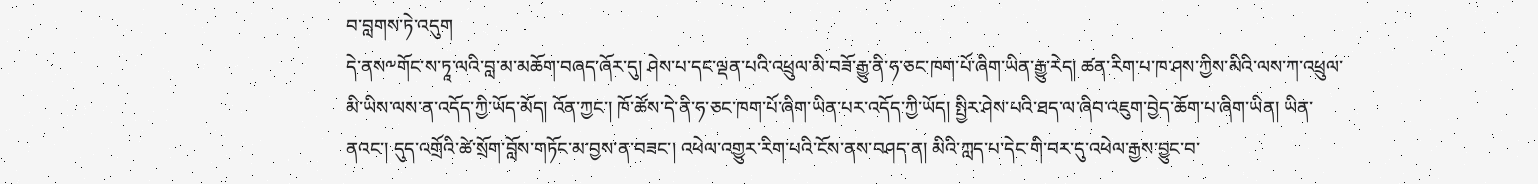བ་བླགས་ཏེ་འདུག
དེ་ནས༸གོང་ས་ཏཱ་ལའི་བླ་མ་མཆོག་བཞད་ཞོར་དུ། ཤེས་པ་དང་ལྡན་པའི་འཕྲུལ་མི་བཟོ་རྒྱུ་ནི་ཧ་ཅང་ཁག་པོ་ཞིག་ཡིན་རྒྱུ་རེད། ཚན་རིག་པ་ཁ་ཤས་ཀྱིས་མིའི་ལས་ཀ་འཕྲུལ་མི་ཡིས་ལས་ན་འདོད་ཀྱི་ཡོད་མོད། འོན་ཀྱང་། ཁོ་ཚོས་དེ་ནི་ཧ་ཅང་ཁག་པོ་ཞིག་ཡིན་པར་འདོད་ཀྱི་ཡོད། སྤྱིར་ཤེས་པའི་ཐད་ལ་ཞིབ་འཇུག་བྱེད་ཆོག་པ་ཞིག་ཡིན། ཡིན་ནའང་། དུད་འགྲོའི་ཚེ་སྲོག་བློས་གཏོང་མ་བྱས་ན་བཟང་། འཕེལ་འགྱུར་རིག་པའི་ངོས་ནས་བཤད་ན། མིའི་ཀླད་པ་དེང་གི་བར་དུ་འཕེལ་རྒྱས་བྱུང་བ་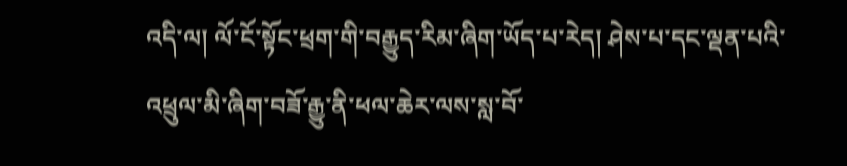འདི་ལ། ལོ་ངོ་སྟོང་ཕྲག་གི་བརྒྱུད་རིམ་ཞིག་ཡོད་པ་རེད། ཤེས་པ་དང་ལྡན་པའི་འཕྲུལ་མི་ཞིག་བཟོ་རྒྱུ་ནི་ཕལ་ཆེར་ལས་སླ་བོ་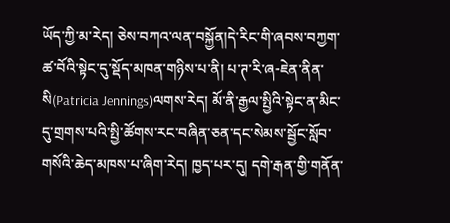ཡོད་ཀྱི་མ་རེད། ཅེས་བཀའ་ལན་བསྐྱོན།དེ་རིང་གི་ཞབས་བཀྱག་ཚ་བོའི་སྟེང་དུ་སྡོད་མཁན་གཉིས་པ་ནི། པ་ཊ་རི་ཞ-ཇེན་ནིན་སི(Patricia Jennings)ལགས་རེད། མོ་ནི་རྒྱལ་སྤྱིའི་སྟེང་ན་མིང་དུ་གྲགས་པའི་སྤྱི་ཚོགས་རང་བཞིན་ཅན་དང་སེམས་སྦྱོང་སློབ་གསོའི་ཆེད་མཁས་པ་ཞིག་རེད། ཁྱད་པར་དུ། དགེ་རྒན་གྱི་གནོན་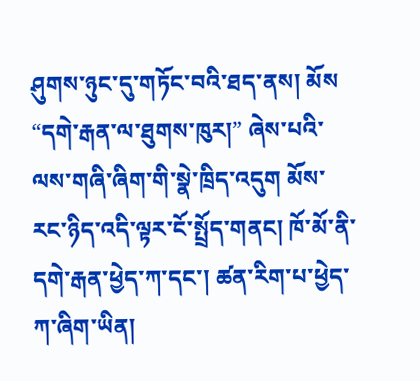ཤུགས་ཉུང་དུ་གཏོང་བའི་ཐད་ནས། མོས “དགེ་རྒན་ལ་ཐུགས་ཁུར།” ཞེས་པའི་ལས་གཞི་ཞིག་གི་སྣེ་ཁྲིད་འདུག མོས་རང་ཉིད་འདི་ལྟར་ངོ་སྤྲོད་གནང། ཁོ་མོ་ནི་དགེ་རྒན་ཕྱེད་ཀ་དང་། ཚན་རིག་པ་ཕྱེད་ཀ་ཞིག་ཡིན།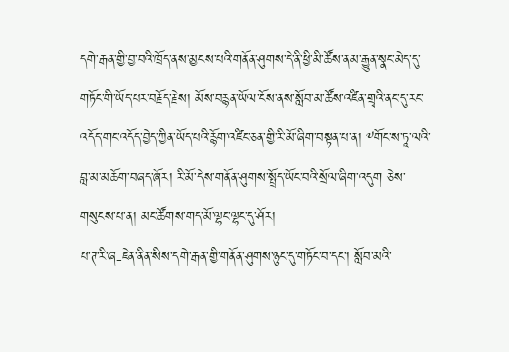དགེ་རྒན་གྱི་བྱ་བའི་ཁྲོད་ནས་མྱངས་པའི་གནོན་ཤུགས་དེ་ནི་ཕྱི་མི་ཚོས་ནམ་རྒྱུན་སྣང་མེད་དུ་གཏོང་གི་ཡོད་པར་བརྗོད་རྗེས། མོས་བརྙན་ཡོལ་ངོས་ནས་སློབ་མ་ཚོས་འཛིན་གྲྭའི་ནང་དུ་རང་འདོད་གང་འདོད་བྱེད་ཀྱིན་ཡོད་པའི་རྙོག་འཛིང་ཅན་གྱི་རི་མོ་ཞིག་བསྟན་པ་ན། ༸གོང་ས་ཏཱ་ལའི་བླ་མ་མཆོག་བཞད་ཞོར། རི་མོ་དེས་གནོན་ཤུགས་སྤྲོད་ཡོང་བའི་སྲོལ་ཞིག་འདུག ཅེས་གསུངས་པ་ན། མང་ཚོགས་གད་མོ་ལྷང་ལྷང་དུ་ཤོར།
པ་ཊ་རི་ཞ-ཇེན་ནིན་སིས་དགེ་རྒན་གྱི་གནོན་ཤུགས་ཉུང་དུ་གཏོང་བ་དང་། སློབ་མའི་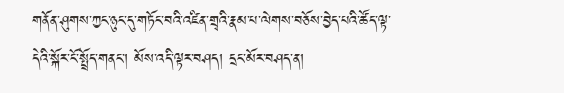གནོན་ཤུགས་ཀྱང་ཉུང་དུ་གཏོང་བའི་འཛིན་གྲྭའི་རྣམ་པ་ལེགས་བཅོས་བྱེད་པའི་ཚོད་ལྟ་དེའི་སྐོར་ངོ་སྤྲོད་གནང་། མོས་འདི་ལྟར་བཤད། དྲང་མོར་བཤད་ན།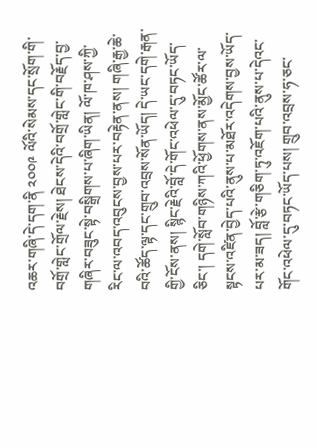འཆར་གཞི་དེ་དག་ནི ༢༠༠༩ ལོའི་སེམས་དང་སྲོག་གི་བགྲོ་གླེང་གྲོལ་རྗེས། ཐེངས་དེའི་བགྲོ་གླེང་གི་བརྗོད་བྱ་གཞིར་བཟུང་སྟེ་བསྒྲིགས་པ་ཞིག་ཡིན། ལོ་ཁ་ཤས་ཀྱི་རིང་ལ་འབད་འབུངས་བྱས་པར་བརྟེན་ནས། གཞི་རྒྱ་ཆེ་བའི་ཚོད་ལྟ་དང་གྲུབ་འབྲས་སོན་ཡོད། དེ་ཡང་དགེ་རྒན་གྱི་ངོས་ནས། སྙིང་རྗེའི་བློ་དེ་གོང་འཕེལ་དུ་བཏང་ཡོད་ཅིང་། དགེ་སློབ་གཉིས་ཀའི་ཕྱོགས་ནས་མྱོང་ཚོར་ལ་སྟངས་འཛིན་བྱེད་པའི་ནུས་པ་མཐོར་འདེགས་བྱས་ཡོད་པར་མ་ཟད། བློ་རྩེ་གཅིག་ཏུ་འཇོག་པའི་ནུས་པ་དེའང་གོང་འཕེལ་དུ་བཏང་ཡོད་པས། གྲུབ་འབྲས་ཧ་ཅང་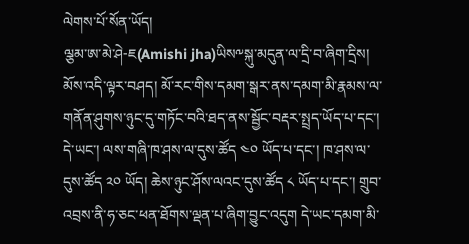ལེགས་པོ་སོན་ཡོད།
ལྕམ་ཨ་མེ་ཤེ-ཇ(Amishi jha)ཡིས༸སྐུ་མདུན་ལ་དྲི་བ་ཞིག་དྲིས། མོས་འདི་ལྟར་བཤད། མོ་རང་གིས་དམག་སྒར་ནས་དམག་མི་རྣམས་ལ་གནོན་ཤུགས་ཉུང་དུ་གཏོང་བའི་ཐད་ནས་སྦྱོང་བརྡར་སྤྲད་ཡོད་པ་དང་། དེ་ཡང་། ལས་གཞི་ཁ་ཤས་ལ་དུས་ཚོད ༤༠ ཡོད་པ་དང་། ཁ་ཤས་ལ་དུས་ཚོད ༢༠ ཡོད། ཆེས་ཉུང་ཤོས་ལའང་དུས་ཚོད ༨ ཡོད་པ་དང་། གྲུབ་འབྲས་ནི་ཧ་ཅང་ཕན་ཐོགས་ལྡན་པ་ཞིག་བྱུང་འདུག དེ་ཡང་དམག་མི་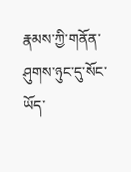རྣམས་ཀྱི་གནོན་ཤུགས་ཉུང་དུ་སོང་ཡོད་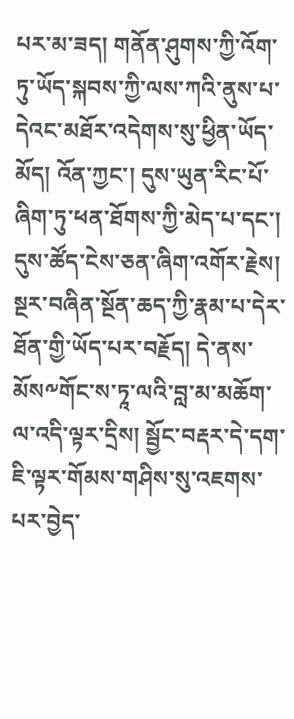པར་མ་ཟད། གནོན་ཤུགས་ཀྱི་འོག་ཏུ་ཡོད་སྐབས་ཀྱི་ལས་ཀའི་ནུས་པ་དེའང་མཐོར་འདེགས་སུ་ཕྱིན་ཡོད་མོད། འོན་ཀྱང་། དུས་ཡུན་རིང་པོ་ཞིག་ཏུ་ཕན་ཐོགས་ཀྱི་མེད་པ་དང་། དུས་ཚོད་ངེས་ཅན་ཞིག་འགོར་རྗེས། སྔར་བཞིན་སྔོན་ཆད་ཀྱི་རྣམ་པ་དེར་ཐོན་གྱི་ཡོད་པར་བརྗོད། དེ་ནས་མོས༸གོང་ས་ཏཱ་ལའི་བླ་མ་མཆོག་ལ་འདི་ལྟར་དྲིས། སྦྱོང་བརྡར་དེ་དག་ཇི་ལྟར་གོམས་གཤིས་སུ་འཇགས་པར་བྱེད་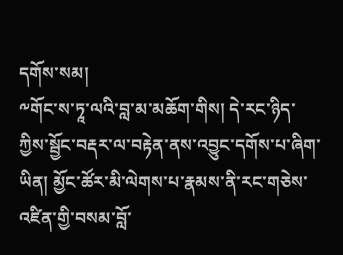དགོས་སམ།
༸གོང་ས་ཏཱ་ལའི་བླ་མ་མཆོག་གིས། དེ་རང་ཉིད་ཀྱིས་སྦྱོང་བརྡར་ལ་བརྟེན་ནས་འབྱུང་དགོས་པ་ཞིག་ཡིན། མྱོང་ཚོར་མི་ལེགས་པ་རྣམས་ནི་རང་གཅེས་འཛིན་གྱི་བསམ་བློ་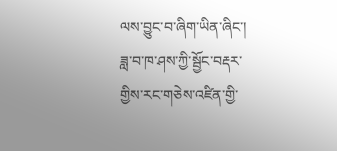ལས་བྱུང་བ་ཞིག་ཡིན་ཞིང་། ཟླ་བ་ཁ་ཤས་ཀྱི་སྦྱོང་བརྡར་གྱིས་རང་གཅེས་འཛིན་གྱི་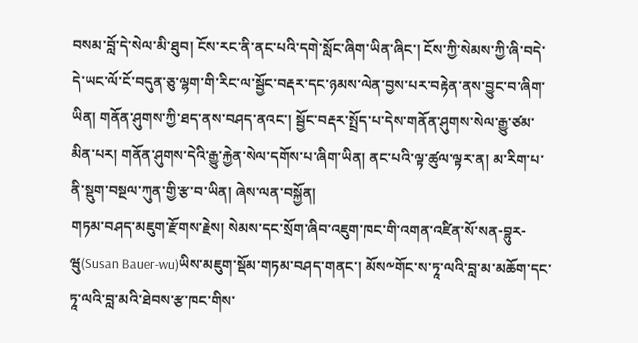བསམ་བློ་དེ་སེལ་མི་ཐུབ། ངོས་རང་ནི་ནང་པའི་དགེ་སློང་ཞིག་ཡིན་ཞིང་། ངོས་ཀྱི་སེམས་ཀྱི་ཞི་བདེ་དེ་ཡང་ལོ་ངོ་བདུན་ཅུ་ལྷག་གི་རིང་ལ་སྦྱོང་བརྡར་དང་ཉམས་ལེན་བྱས་པར་བརྟེན་ནས་བྱུང་བ་ཞིག་ཡིན། གནོན་ཤུགས་ཀྱི་ཐད་ནས་བཤད་ནའང་། སྦྱོང་བརྡར་སྤྲོད་པ་དེས་གནོན་ཤུགས་སེལ་རྒྱུ་ཙམ་མིན་པར། གནོན་ཤུགས་དེའི་རྒྱུ་རྐྱེན་སེལ་དགོས་པ་ཞིག་ཡིན། ནང་པའི་ལྟ་ཚུལ་ལྟར་ན། མ་རིག་པ་ནི་སྡུག་བསྔལ་ཀུན་གྱི་རྩ་བ་ཡིན། ཞེས་ལན་བསྐྱོན།
གཏམ་བཤད་མཇུག་རྫོགས་རྗེས། སེམས་དང་སྲོག་ཞིབ་འཇུག་ཁང་གི་འགན་འཛིན་སོ་སན-བྷུར-ཝུ(Susan Bauer-wu)ཡིས་མཇུག་སྡོམ་གཏམ་བཤད་གནང་། མོས༸གོང་ས་ཏཱ་ལའི་བླ་མ་མཆོག་དང་ཏཱ་ལའི་བླ་མའི་ཐེབས་རྩ་ཁང་གིས་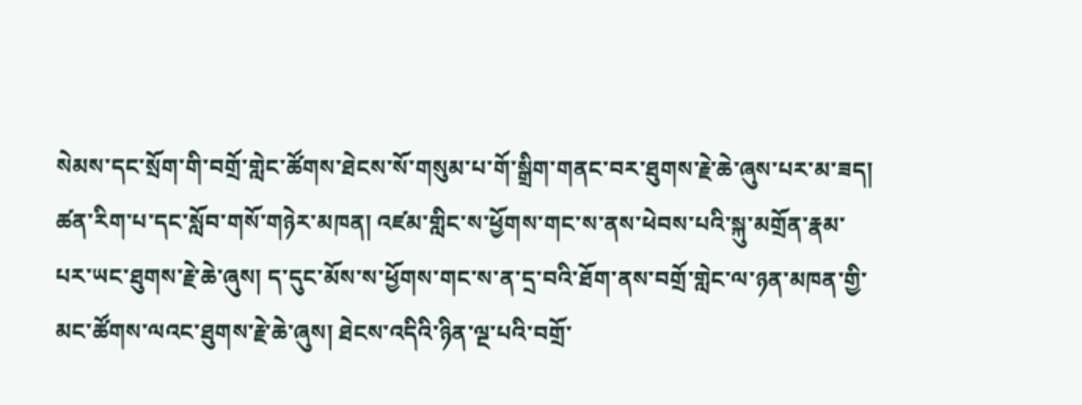སེམས་དང་སྲོག་གི་བགྲོ་གླེང་ཚོགས་ཐེངས་སོ་གསུམ་པ་གོ་སྒྲིག་གནང་བར་ཐུགས་རྗེ་ཆེ་ཞུས་པར་མ་ཟད། ཚན་རིག་པ་དང་སློབ་གསོ་གཉེར་མཁན། འཛམ་གླིང་ས་ཕྱོགས་གང་ས་ནས་ཕེབས་པའི་སྐུ་མགྲོན་རྣམ་པར་ཡང་ཐུགས་རྗེ་ཆེ་ཞུས། ད་དུང་མོས་ས་ཕྱོགས་གང་ས་ན་དྲ་བའི་ཐོག་ནས་བགྲོ་གླེང་ལ་ཉན་མཁན་གྱི་མང་ཚོགས་ལའང་ཐུགས་རྗེ་ཆེ་ཞུས། ཐེངས་འདིའི་ཉིན་ལྔ་པའི་བགྲོ་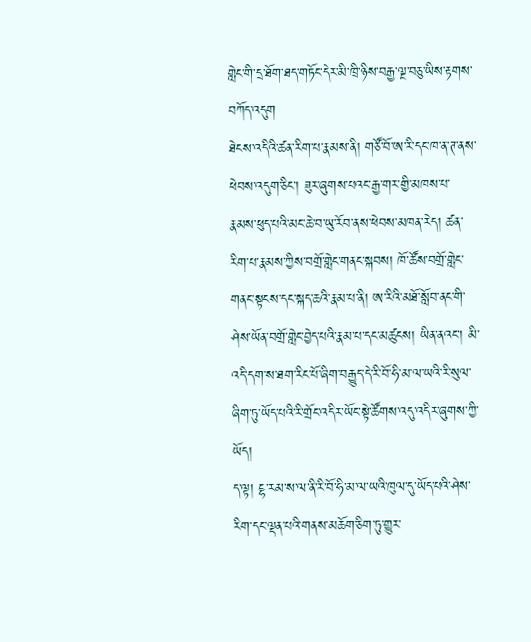གླེང་གི་དྲ་ཐོག་ཐད་གཏོང་དེར་མི་ཁྲི་ཉིས་བརྒྱ་ལྔ་བཅུ་ཡིས་རྟགས་བཀོད་འདུག
ཐེངས་འདིའི་ཚན་རིག་པ་རྣམས་ནི། གཙོ་བོ་ཨ་རི་དང་ཁ་ན་ཊ་ནས་ཕེབས་འདུག་ཅིང་། ཟུར་ཞུགས་པའང་རྒྱ་གར་གྱི་མཁས་པ་རྣམས་ཕུད་པའི་མང་ཆེ་བ་ཡུ་རོབ་ནས་ཕེབས་མཁན་རེད། ཚན་རིག་པ་རྣམས་ཀྱིས་བགྲོ་གླེང་གནང་སྐབས། ཁོ་ཚོས་བགྲོ་གླེང་གནང་སྟངས་དང་སྐད་ཆའི་རྣམ་པ་ནི། ཨ་རིའི་མཐོ་སློབ་ནང་གི་ཤེས་ཡོན་བགྲོ་གླེང་བྱེད་པའི་རྣམ་པ་དང་མཚུངས། ཡིན་ནའང་། མི་འདི་དག་ས་ཐག་རིང་པོ་ཞིག་བརྒྱུད་དེ་རི་བོ་ཧི་མ་ལ་ཡའི་རི་སུལ་ཞིག་ཏུ་ཡོད་པའི་རི་གྲོང་འདིར་ཡོང་སྟེ་ཚོགས་འདུ་འདིར་ཞུགས་ཀྱི་ཡོད།
ད་ལྟ། ངྷ་རམ་ས་ལ་ནི་རི་བོ་ཧི་མ་ལ་ཡའི་ཁུལ་དུ་ཡོད་པའི་ཤེས་རིག་དང་ལྡན་པའི་གནས་མཆོག་ཅིག་ཏུ་གྱུར་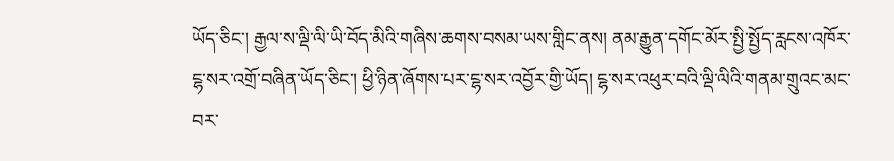ཡོད་ཅིང་། རྒྱལ་ས་ལྡི་ལི་ཡི་བོད་མིའི་གཞིས་ཆགས་བསམ་ཡས་གླིང་ནས། ནམ་རྒྱུན་དགོང་མོར་སྤྱི་སྤྱོད་རླངས་འཁོར་ངྷ་སར་འགྲོ་བཞིན་ཡོད་ཅིང་། ཕྱི་ཉིན་ཞོགས་པར་ངྷ་སར་འབྱོར་གྱི་ཡོད། ངྷ་སར་འཕུར་བའི་ལྡི་ལིའི་གནམ་གྲུའང་མང་བར་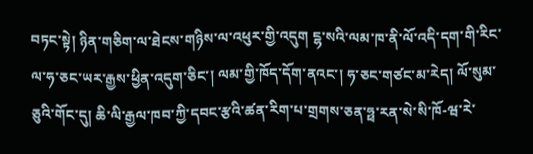བཏང་སྟེ། ཉིན་གཅིག་ལ་ཐེངས་གཉིས་ལ་འཕུར་གྱི་འདུག ངྷ་སའི་ལམ་ཁ་ནི་ལོ་འདི་དག་གི་རིང་ལ་ཧ་ཅང་ཡར་རྒྱས་ཕྱིན་འདུག་ཅིང་། ལམ་གྱི་ཁོད་དོག་ནའང་། ཧ་ཅང་གཙང་མ་རེད། ལོ་སུམ་ཅུའི་གོང་དུ། ཆི་ལི་རྒྱལ་ཁབ་ཀྱི་དབང་རྩའི་ཚན་རིག་པ་གྲགས་ཅན་ཧྥ་རན་སེ་སི་ཁོ-ཝ་རེ་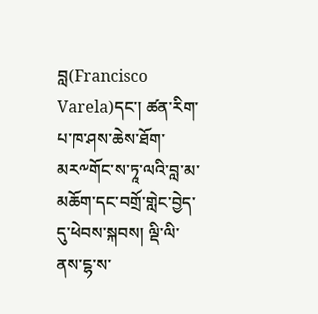བླ(Francisco Varela)དང་། ཚན་རིག་པ་ཁ་ཤས་ཆེས་ཐོག་མར༸གོང་ས་ཏཱ་ལའི་བླ་མ་མཆོག་དང་བགྲོ་གླེང་བྱེད་དུ་ཕེབས་སྐབས། ལྡི་ལི་ནས་ངྷ་ས་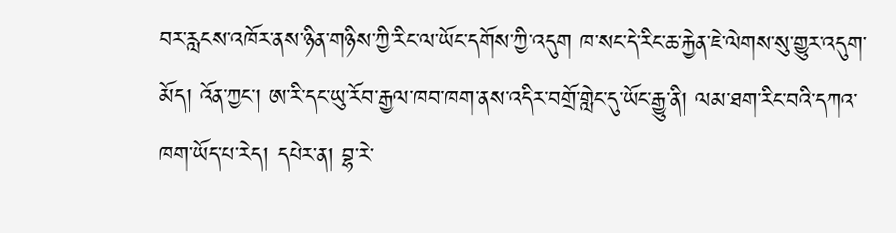བར་རླངས་འཁོར་ནས་ཉིན་གཉིས་ཀྱི་རིང་ལ་ཡོང་དགོས་ཀྱི་འདུག ཁ་སང་དེ་རིང་ཆ་རྐྱེན་ཇེ་ལེགས་སུ་གྱུར་འདུག་མོད། འོན་ཀྱང་། ཨ་རི་དང་ཡུ་རོབ་རྒྱལ་ཁབ་ཁག་ནས་འདིར་བགྲོ་གླེང་དུ་ཡོང་རྒྱུ་ནི། ལམ་ཐག་རིང་བའི་དཀའ་ཁག་ཡོད་པ་རེད། དཔེར་ན། བྷ་རེ་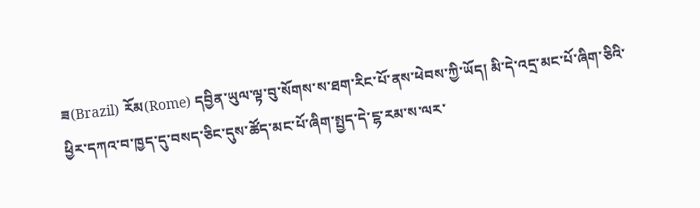ཟ(Brazil) རོམ(Rome) དབྱིན་ཡུལ་ལྟ་བུ་སོགས་ས་ཐག་རིང་པོ་ནས་ཕེབས་ཀྱི་ཡོད། མི་དེ་འདྲ་མང་པོ་ཞིག་ཅིའི་ཕྱིར་དཀའ་བ་ཁྱད་དུ་བསད་ཅིང་དུས་ཚོད་མང་པོ་ཞིག་སྤྱད་དེ་ངྷ་རམ་ས་ལར་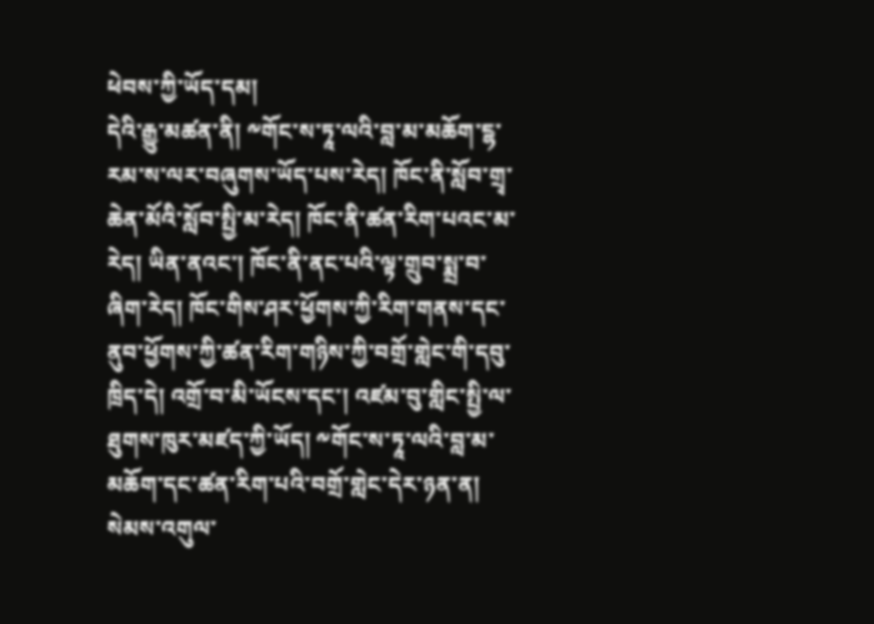ཕེབས་ཀྱི་ཡོད་དམ།
དེའི་རྒྱུ་མཚན་ནི། ༸གོང་ས་ཏཱ་ལའི་བླ་མ་མཆོག་ངྷ་རམ་ས་ལར་བཞུགས་ཡོད་པས་རེད། ཁོང་ནི་སློབ་གྲྭ་ཆེན་མོའི་སློབ་སྤྱི་མ་རེད། ཁོང་ནི་ཚན་རིག་པའང་མ་རེད། ཡིན་ནའང་། ཁོང་ནི་ནང་པའི་ལྟ་གྲུབ་སྨྲ་བ་ཞིག་རེད། ཁོང་གིས་ཤར་ཕྱོགས་ཀྱི་རིག་གནས་དང་ནུབ་ཕྱོགས་ཀྱི་ཚན་རིག་གཉིས་ཀྱི་བགྲོ་གླེང་གི་དབུ་ཁྲིད་དེ། འགྲོ་བ་མི་ཡོངས་དང་། འཛམ་བུ་གླིང་སྤྱི་ལ་ཐུགས་ཁུར་མཛད་ཀྱི་ཡོད། ༸གོང་ས་ཏཱ་ལའི་བླ་མ་མཆོག་དང་ཚན་རིག་པའི་བགྲོ་གླེང་དེར་ཉན་ན། སེམས་འགུལ་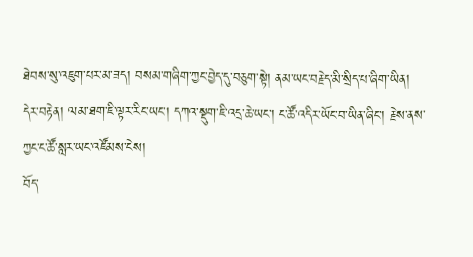ཐེབས་སུ་འཇུག་པར་མ་ཟད། བསམ་གཞིག་ཀྱང་བྱེད་དུ་བཅུག་སྟེ། ནམ་ཡང་བརྗེད་མི་སྲིད་པ་ཞིག་ཡིན།
དེར་བརྟེན། ལམ་ཐག་ཇི་ལྟར་རིང་ཡང་། དཀའ་སྡུག་ཇི་འདྲ་ཆེ་ཡང་། ང་ཚོ་འདིར་ཡོང་བ་ཡིན་ཞིང་། རྗེས་ནས་ཀྱང་ང་ཚོ་སླར་ཡང་འཛོམས་ངེས།
བོད་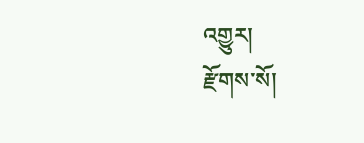འགྱུར།
རྫོགས་སོ།